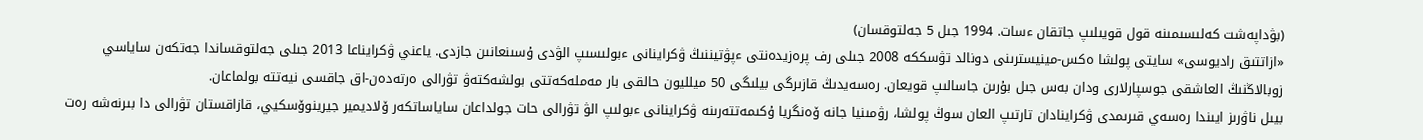(بۋداپەشت كەلىسىمىنە قول قويىلىپ جاتقان ءسات. 1994 جىل 5 جەلتوقسان)
«ازاتتىق راديوسى» سايتى پولشا ەكس-مينيسترىنى دونالد تۋسككە 2008 جىلى رف پرەزيدەنتى ءپۋتيننىڭ ۋكراينانى ءبولىسىپ الۋدى ۇسىنعانىن جازدى. ياعني ۋكرايناعا 2013 جىلى جەلتوقساندا جەتكەن ساياسي زوبالاڭنىڭ العاشقى جوسپارلارى ودان بەس جىل بۇرىن جاسالىپ قويعان. رەسەيدىڭ قازىرگى بيلىگى 50 ميلليون حالقى بار مەملەكەتتى بولشەكتەۋ تۋرالى ەرتەدەن-اق جاقسى نيەتتە بولماعان.
بيىل ناۋرىز ايىندا رەسەي قىرىمدى ۋكراينادان تارتىپ العان سوڭ پولشا، رۋمىنيا جانە ۆەنگريا ۇكىمەتتەرىنە ۋكراينانى ءبولىپ الۋ تۋرالى حات جولداعان ساياساتكەر ۆلاديمير جيرينوۆسكيي، قازاقستان تۋرالى دا بىرنەشە رەت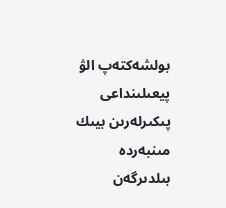بولشەكتەپ الۋ پيعىلىنداعى پىكىرلەرىن بيىك مىنبەردە بىلدىرگەن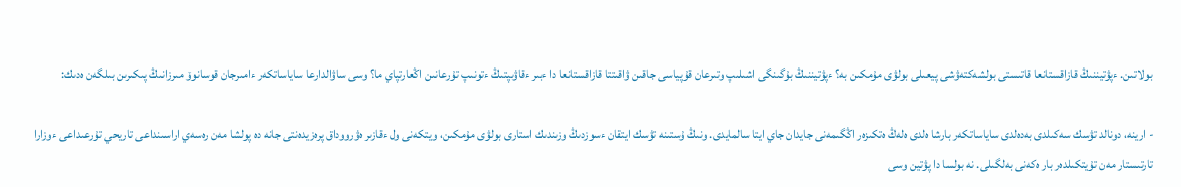بولاتىن. ءپۋتيننىڭ قازاقستانعا قاتىستى بولشەكتەۋشى پيعىلى بولۋى مۇمكىن بە؟ ءپۋتيننىڭ بۇگىنگى اشىلىپ وتىرعان قۇپياسى جاقىن ۋاقىتتا قازاقستانعا دا ءبىر ءقاۋىپتىڭ ءتونىپ تۇرعانىن اڭعارتپاي ما؟ وسى ساۋالدارعا ساياساتكەر ءامىرجان قوسانوۆ مىرزانىڭ پىكىرىن بىلگەن ەدىك:

- ارينە، دونالد تۋسك سەكىلدى بەدەلدى ساياساتكەر بارشا ەلدى ەلەڭ ەتكىزەر اڭگىمەنى جايدان جاي ايتا سالمايدى. ونىڭ ۇستىنە تۋسك ايتقان ءسوزدىڭ وزىندىك استارى بولۋى مۇمكىن، ويتكەنى ول ءقازىر ەۋرووداق پرەزيدەنتى جانە دە پولشا مەن رەسەي اراسىنداعى تاريحي تۇرعىداعى ءوزارا تارتىستار مەن تۇيتكىلدەر بار ەكەنى بەلگىلى. نە بولسا دا پۋتين وسى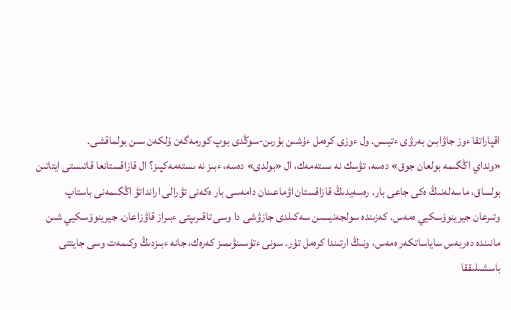اقپاراتقا ءوز جاۋابىن بەرۋى ءتيىس. ول ءوزى كرەمل ءۇشىن بۇرىن-سوڭدى بوپ كورمەگەن ۇلكەن سىن بولماقشى.
«ونداي اڭگىمە بولعان جوق» دەسە، تۋسك نە ىستەمەك، ال «بولدى» دەسە، ءبىز نە ىستەمەكپىز؟ ال قازاقستانعا قاتىستى ايتاتىن بولساق، ماسەلەنىڭ ەكى جاعى بار. رەسەيدىڭ قازاقستان اۋماعىنان دامەسى بار ەكەنى تۋرالى ارانداتۋ اڭگىمەنى باستاپ وتىرعان جيرينوۆسكيي ەمەس. كەزىندە سولجەنيسىن سەكىلدى جازۋشى دا وسى تاقىرىپتى ءبىراز قاۋزاعان. جيرينوۆسكيي شىن مانىندە دەربەس ساياساتكەر ەمەس، ونىڭ ارتىندا كرەمل تۇر. سونى ءتۇسىنۋىمىز كەرەك، جانە ءبىزدىڭ وكىمەت وسى جايتتى باسشىلىققا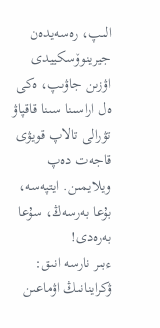الىپ، رەسەيدەن جيرينوۆسكييدى اۋزىن جاۋىپ، ەكى ەل اراسىنا سىنا قاقپاۋ تۋرالى تالاپ قويۋى قاجەت دەپ ويلايمىن. ايتپەسە، بۇعا بەرسەڭ، سۇعا بەرەدى!
ءبىر نارسە انىق: ۋكراينانىڭ اۋماعىن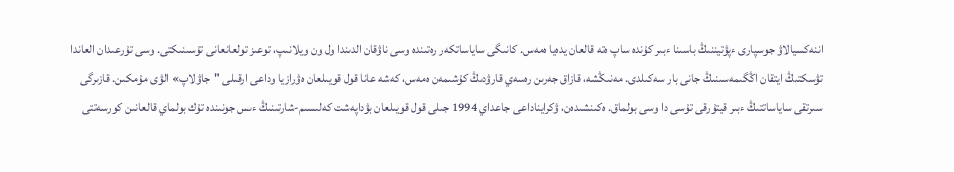اننەكسيالاۋ جوسپارى ءپۋتيننىڭ باسىنا ءبىر كۇندە ساپ ەتە قالعان يدەيا ەمەس. كانىگى ساياساتكەر رەتىندە وسى ناۋقان الدىندا ول ون ويلانىپ، توعىز تولعانعانى تۇسىنىكتى. وسى تۇرعىدان العاندا تۋسكتىڭ ايتقان اڭگىمەسىنىڭ جانى بار سەكىلدى. مەنىڭشە، قازاق جەرىن رەسەي قارۋدىڭ كۇشىمەن ەمەس، كەشە عانا قول قويىلعان ەۋرازيا وداعى ارقىلى "جاۋلاپ» الۋى مۇمكىن. قازىرگى سىرتقى ساياساتتىڭ ءبىر قيتۇرقى تۇسى دا وسى بولماق. ەكىنشىدەن، ۋكرايناداعى جاعداي 1994 جىلى قول قويىلعان بۋداپەشت كەلىسىم-شارتىنىڭ ءىس جونىندە تۇك بولماي قالعانىن كورسەتتى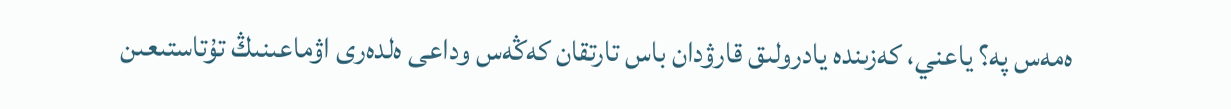ەمەس پە؟ ياعني، كەزىندە يادرولىق قارۋدان باس تارتقان كەڭەس وداعى ەلدەرى اۋماعىنىڭ تۇتاستىعىن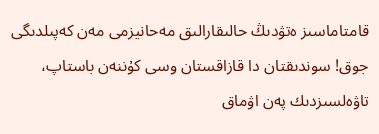قامتاماسىز ەتۋدىڭ حالىقارالىق مەحانيزمى مەن كەپىلدىگى جوق! سوندىقتان دا قازاقستان وسى كۇننەن باستاپ، تاۋەلسىزدىك پەن اۋماق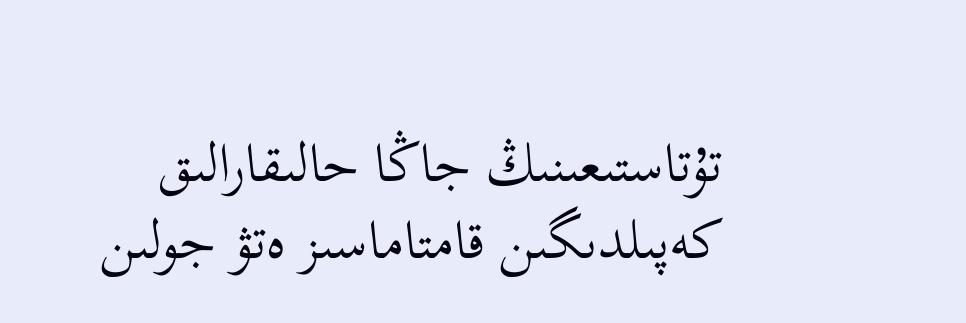تۇتاستىعىنىڭ جاڭا حالىقارالىق كەپىلدىگىن قامتاماسىز ەتۋ جولىن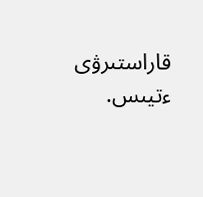قاراستىرۋى ءتيىس.